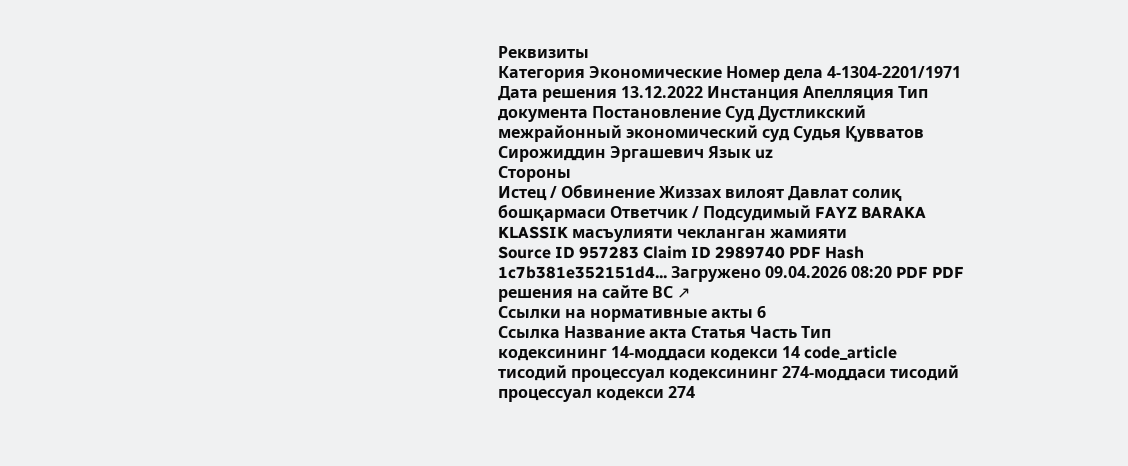Реквизиты
Категория Экономические Номер дела 4-1304-2201/1971 Дата решения 13.12.2022 Инстанция Апелляция Тип документа Постановление Суд Дустликский межрайонный экономический суд Судья Қувватов Сирожиддин Эргашевич Язык uz
Стороны
Истец / Обвинение Жиззах вилоят Давлат солиқ бошқармаси Ответчик / Подсудимый FAYZ BARAKA KLASSIK масъулияти чекланган жамияти
Source ID 957283 Claim ID 2989740 PDF Hash 1c7b381e352151d4... Загружено 09.04.2026 08:20 PDF PDF решения на сайте ВС ↗
Ссылки на нормативные акты 6
Ссылка Название акта Статья Часть Тип
кодексининг 14-моддаси кодекси 14 code_article
тисодий процессуал кодексининг 274-моддаси тисодий процессуал кодекси 274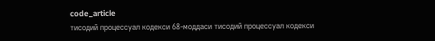code_article
тисодий процессуал кодекси 68-моддаси тисодий процессуал кодекси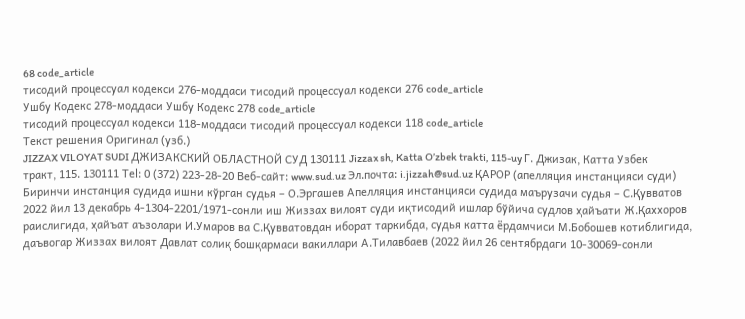68 code_article
тисодий процессуал кодекси 276-моддаси тисодий процессуал кодекси 276 code_article
Ушбу Кодекс 278-моддаси Ушбу Кодекс 278 code_article
тисодий процессуал кодекси 118-моддаси тисодий процессуал кодекси 118 code_article
Текст решения Оригинал (узб.)
JIZZAX VILOYAT SUDI ДЖИЗАКСКИЙ ОБЛАСТНОЙ СУД 130111 Jizzax sh, Katta O’zbek trakti, 115-uy Г. Джизак, Катта Узбек тракт, 115. 130111 Тel: 0 (372) 223-28-20 Веб-сайт: www.sud.uz Эл.почта: i.jizzah@sud.uz ҚАРОР (апелляция инстанцияси суди) Биринчи инстанция судида ишни кўрган судья – О.Эргашев Апелляция инстанцияси судида маърузачи судья – С.Қувватов 2022 йил 13 декабрь 4-1304-2201/1971-сонли иш Жиззах вилоят суди иқтисодий ишлар бўйича судлов ҳайъати Ж.Қаххоров раислигида, ҳайъат аъзолари И.Умаров ва С.Қувватовдан иборат таркибда, судья катта ёрдамчиси М.Бобошев котиблигида, даъвогар Жиззах вилоят Давлат солиқ бошқармаси вакиллари А.Тилавбаев (2022 йил 26 сентябрдаги 10-30069-сонли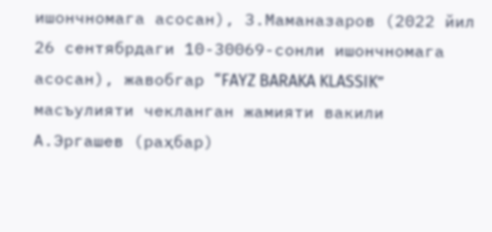ишончномага асосан), З.Маманазаров (2022 йил 26 сентябрдаги 10-30069-сонли ишончномага асосан), жавобгар “FAYZ BARAKA KLASSIK” масъулияти чекланган жамияти вакили А.Эргашев (раҳбар)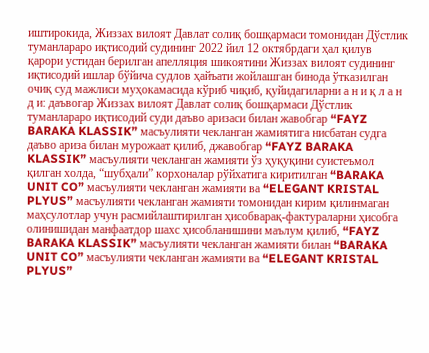иштирокида, Жиззах вилоят Давлат солиқ бошқармаси томонидан Дўстлик туманлараро иқтисодий судининг 2022 йил 12 октябрдаги ҳал қилув қарори устидан берилган апелляция шикоятини Жиззах вилоят судининг иқтисодий ишлар бўйича судлов ҳайъати жойлашган бинода ўтказилган очиқ суд мажлиси муҳокамасида кўриб чиқиб, қуйидагиларни а н и қ л а н д и: даъвогар Жиззах вилоят Давлат солиқ бошқармаси Дўстлик туманлараро иқтисодий суди даъво аризаси билан жавобгар “FAYZ BARAKA KLASSIK” масъулияти чекланган жамиятига нисбатан судга даъво ариза билан мурожаат қилиб, джавобгар “FAYZ BARAKA KLASSIK” масъулияти чекланган жамияти ўз ҳуқуқини суистеъмол қилган холда, “шубҳали” корхоналар рўйхатига киритилган “BARAKA UNIT CO” масъулияти чекланган жамияти ва “ELEGANT KRISTAL PLYUS” масъулияти чекланган жамияти томонидан кирим қилинмаган маҳсулотлар учун расмийлаштирилган ҳисобварақ-фактураларни ҳисобга олинишидан манфаатдор шахс ҳисобланишини маълум қилиб, “FAYZ BARAKA KLASSIK” масъулияти чекланган жамияти билан “BARAKA UNIT CO” масъулияти чекланган жамияти ва “ELEGANT KRISTAL PLYUS”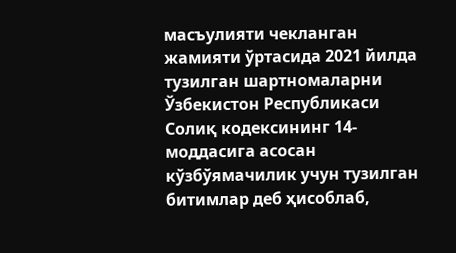масъулияти чекланган жамияти ўртасида 2021 йилда тузилган шартномаларни Ўзбекистон Республикаси Солиқ кодексининг 14-моддасига асосан кўзбўямачилик учун тузилган битимлар деб ҳисоблаб,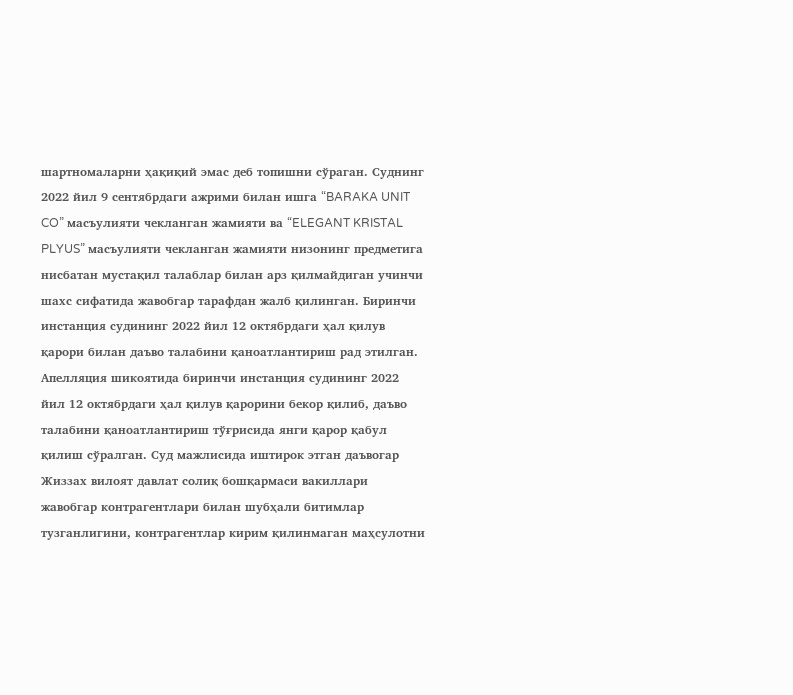шартномаларни ҳақиқий эмас деб топишни сўраган. Суднинг 2022 йил 9 сентябрдаги ажрими билан ишга “BARAKA UNIT CO” масъулияти чекланган жамияти ва “ELEGANT KRISTAL PLYUS” масъулияти чекланган жамияти низонинг предметига нисбатан мустақил талаблар билан арз қилмайдиган учинчи шахс сифатида жавобгар тарафдан жалб қилинган. Биринчи инстанция судининг 2022 йил 12 октябрдаги ҳал қилув қарори билан даъво талабини қаноатлантириш рад этилган. Апелляция шикоятида биринчи инстанция судининг 2022 йил 12 октябрдаги ҳал қилув қарорини бекор қилиб, даъво талабини қаноатлантириш тўғрисида янги қарор қабул қилиш сўралган. Суд мажлисида иштирок этган даъвогар Жиззах вилоят давлат солиқ бошқармаси вакиллари жавобгар контрагентлари билан шубҳали битимлар тузганлигини, контрагентлар кирим қилинмаган маҳсулотни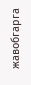жавобгарга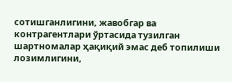сотишганлигини, жавобгар ва контрагентлари ўртасида тузилган шартномалар ҳақиқий эмас деб топилиши лозимлигини,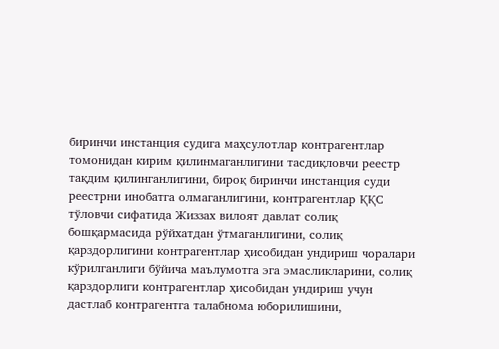биринчи инстанция судига маҳсулотлар контрагентлар томонидан кирим қилинмаганлигини тасдиқловчи реестр тақдим қилинганлигини, бироқ биринчи инстанция суди реестрни инобатга олмаганлигини, контрагентлар ҚҚС тўловчи сифатида Жиззах вилоят давлат солиқ бошқармасида рўйхатдан ўтмаганлигини, солиқ қарздорлигини контрагентлар ҳисобидан ундириш чоралари кўрилганлиги бўйича маълумотга эга эмасликларини, солиқ қарздорлиги контрагентлар ҳисобидан ундириш учун дастлаб контрагентга талабнома юборилишини,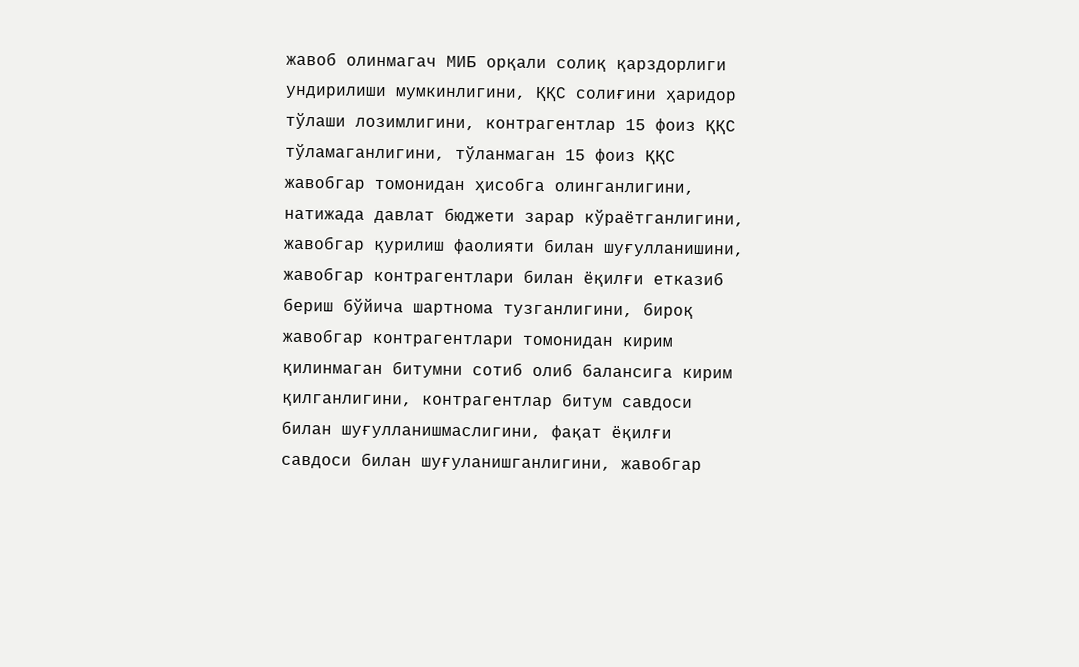жавоб олинмагач МИБ орқали солиқ қарздорлиги ундирилиши мумкинлигини, ҚҚС солиғини ҳаридор тўлаши лозимлигини, контрагентлар 15 фоиз ҚҚС тўламаганлигини, тўланмаган 15 фоиз ҚҚС жавобгар томонидан ҳисобга олинганлигини, натижада давлат бюджети зарар кўраётганлигини, жавобгар қурилиш фаолияти билан шуғулланишини, жавобгар контрагентлари билан ёқилғи етказиб бериш бўйича шартнома тузганлигини, бироқ жавобгар контрагентлари томонидан кирим қилинмаган битумни сотиб олиб балансига кирим қилганлигини, контрагентлар битум савдоси билан шуғулланишмаслигини, фақат ёқилғи савдоси билан шуғуланишганлигини, жавобгар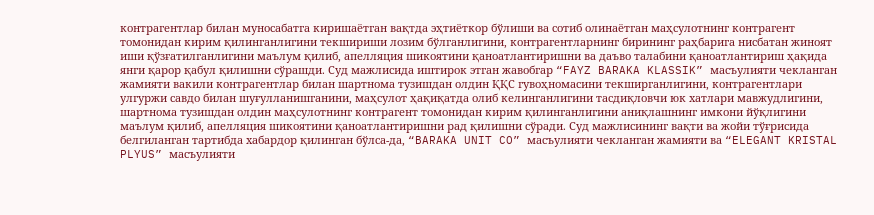контрагентлар билан муносабатга киришаётган вақтда эҳтиёткор бўлиши ва сотиб олинаётган маҳсулотнинг контрагент томонидан кирим қилинганлигини текшириши лозим бўлганлигини, контрагентларнинг бирининг раҳбарига нисбатан жиноят иши қўзғатилганлигини маълум қилиб, апелляция шикоятини қаноатлантиришни ва даъво талабини қаноатлантириш ҳақида янги қарор қабул қилишни сўрашди. Суд мажлисида иштирок этган жавобгар “FAYZ BARAKA KLASSIK” масъулияти чекланган жамияти вакили контрагентлар билан шартнома тузишдан олдин ҚҚС гувоҳномасини текширганлигини, контрагентлари улгуржи савдо билан шуғулланишганини, маҳсулот ҳақиқатда олиб келинганлигини тасдиқловчи юк хатлари мавжудлигини, шартнома тузишдан олдин маҳсулотнинг контрагент томонидан кирим қилинганлигини аниқлашнинг имкони йўқлигини маълум қилиб, апелляция шикоятини қаноатлантиришни рад қилишни сўради. Суд мажлисининг вақти ва жойи тўғрисида белгиланган тартибда хабардор қилинган бўлса-да, “BARAKA UNIT CO” масъулияти чекланган жамияти ва “ELEGANT KRISTAL PLYUS” масъулияти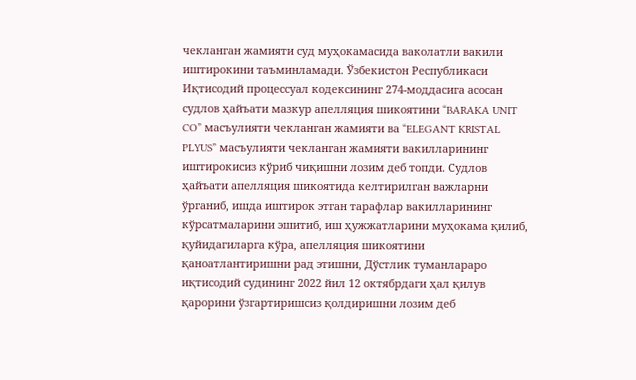чекланган жамияти суд муҳокамасида ваколатли вакили иштирокини таъминламади. Ўзбекистон Республикаси Иқтисодий процессуал кодексининг 274-моддасига асосан судлов ҳайъати мазкур апелляция шикоятини “BARAKA UNIT CO” масъулияти чекланган жамияти ва “ELEGANT KRISTAL PLYUS” масъулияти чекланган жамияти вакилларининг иштирокисиз кўриб чиқишни лозим деб топди. Судлов ҳайъати апелляция шикоятида келтирилган важларни ўрганиб, ишда иштирок этган тарафлар вакилларининг кўрсатмаларини эшитиб, иш ҳужжатларини муҳокама қилиб, қуйидагиларга кўра, апелляция шикоятини қаноатлантиришни рад этишни, Дўстлик туманлараро иқтисодий судининг 2022 йил 12 октябрдаги ҳал қилув қарорини ўзгартиришсиз қолдиришни лозим деб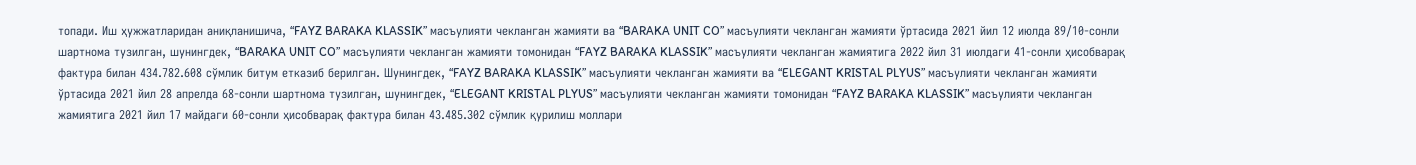топади. Иш ҳужжатларидан аниқланишича, “FAYZ BARAKA KLASSIK” масъулияти чекланган жамияти ва “BARAKA UNIT CO” масъулияти чекланган жамияти ўртасида 2021 йил 12 июлда 89/10-сонли шартнома тузилган, шунингдек, “BARAKA UNIT CO” масъулияти чекланган жамияти томонидан “FAYZ BARAKA KLASSIK” масъулияти чекланган жамиятига 2022 йил 31 июлдаги 41-сонли ҳисобварақ фактура билан 434.782.608 сўмлик битум етказиб берилган. Шунингдек, “FAYZ BARAKA KLASSIK” масъулияти чекланган жамияти ва “ELEGANT KRISTAL PLYUS” масъулияти чекланган жамияти ўртасида 2021 йил 28 апрелда 68-сонли шартнома тузилган, шунингдек, “ELEGANT KRISTAL PLYUS” масъулияти чекланган жамияти томонидан “FAYZ BARAKA KLASSIK” масъулияти чекланган жамиятига 2021 йил 17 майдаги 60-сонли ҳисобварақ фактура билан 43.485.302 сўмлик қурилиш моллари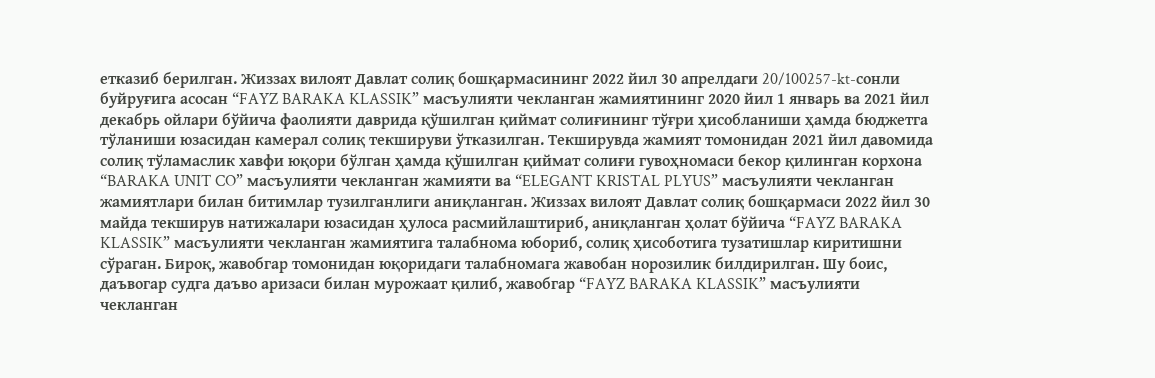етказиб берилган. Жиззах вилоят Давлат солиқ бошқармасининг 2022 йил 30 апрелдаги 20/100257-kt-сонли буйруғига асосан “FAYZ BARAKA KLASSIK” масъулияти чекланган жамиятининг 2020 йил 1 январь ва 2021 йил декабрь ойлари бўйича фаолияти даврида қўшилган қиймат солиғининг тўғри ҳисобланиши ҳамда бюджетга тўланиши юзасидан камерал солиқ текшируви ўтказилган. Текширувда жамият томонидан 2021 йил давомида солиқ тўламаслик хавфи юқори бўлган ҳамда қўшилган қиймат солиғи гувоҳномаси бекор қилинган корхона “BARAKA UNIT CO” масъулияти чекланган жамияти ва “ELEGANT KRISTAL PLYUS” масъулияти чекланган жамиятлари билан битимлар тузилганлиги аниқланган. Жиззах вилоят Давлат солиқ бошқармаси 2022 йил 30 майда текширув натижалари юзасидан ҳулоса расмийлаштириб, аниқланган ҳолат бўйича “FAYZ BARAKA KLASSIK” масъулияти чекланган жамиятига талабнома юбориб, солиқ ҳисоботига тузатишлар киритишни сўраган. Бироқ, жавобгар томонидан юқоридаги талабномага жавобан норозилик билдирилган. Шу боис, даъвогар судга даъво аризаси билан мурожаат қилиб, жавобгар “FAYZ BARAKA KLASSIK” масъулияти чекланган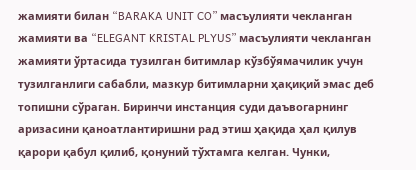жамияти билан “BARAKA UNIT CO” масъулияти чекланган жамияти ва “ELEGANT KRISTAL PLYUS” масъулияти чекланган жамияти ўртасида тузилган битимлар кўзбўямачилик учун тузилганлиги сабабли, мазкур битимларни ҳақиқий эмас деб топишни сўраган. Биринчи инстанция суди даъвогарнинг аризасини қаноатлантиришни рад этиш ҳақида ҳал қилув қарори қабул қилиб, қонуний тўхтамга келган. Чунки,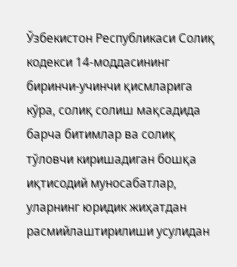Ўзбекистон Республикаси Солиқ кодекси 14-моддасининг биринчи-учинчи қисмларига кўра, солиқ солиш мақсадида барча битимлар ва солиқ тўловчи киришадиган бошқа иқтисодий муносабатлар, уларнинг юридик жиҳатдан расмийлаштирилиши усулидан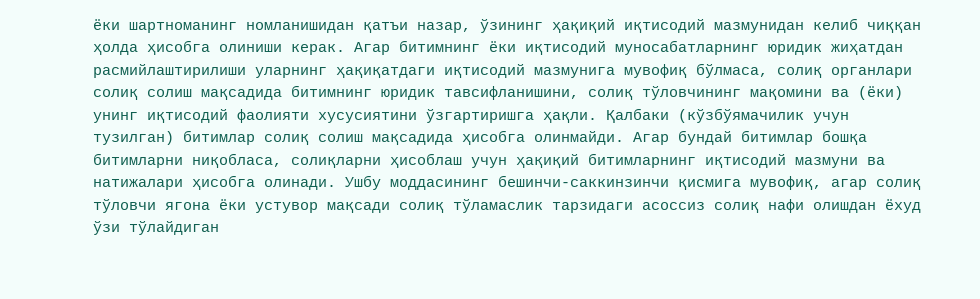ёки шартноманинг номланишидан қатъи назар, ўзининг ҳақиқий иқтисодий мазмунидан келиб чиққан ҳолда ҳисобга олиниши керак. Агар битимнинг ёки иқтисодий муносабатларнинг юридик жиҳатдан расмийлаштирилиши уларнинг ҳақиқатдаги иқтисодий мазмунига мувофиқ бўлмаса, солиқ органлари солиқ солиш мақсадида битимнинг юридик тавсифланишини, солиқ тўловчининг мақомини ва (ёки) унинг иқтисодий фаолияти хусусиятини ўзгартиришга ҳақли. Қалбаки (кўзбўямачилик учун тузилган) битимлар солиқ солиш мақсадида ҳисобга олинмайди. Агар бундай битимлар бошқа битимларни ниқобласа, солиқларни ҳисоблаш учун ҳақиқий битимларнинг иқтисодий мазмуни ва натижалари ҳисобга олинади. Ушбу моддасининг бешинчи-саккинзинчи қисмига мувофиқ, агар солиқ тўловчи ягона ёки устувор мақсади солиқ тўламаслик тарзидаги асоссиз солиқ нафи олишдан ёхуд ўзи тўлайдиган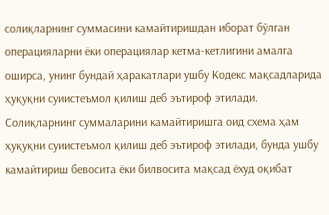солиқларнинг суммасини камайтиришдан иборат бўлган операцияларни ёки операциялар кетма-кетлигини амалга оширса, унинг бундай ҳаракатлари ушбу Кодекс мақсадларида ҳуқуқни суиистеъмол қилиш деб эътироф этилади. Солиқларнинг суммаларини камайтиришга оид схема ҳам ҳуқуқни суиистеъмол қилиш деб эътироф этилади, бунда ушбу камайтириш бевосита ёки билвосита мақсад ёхуд оқибат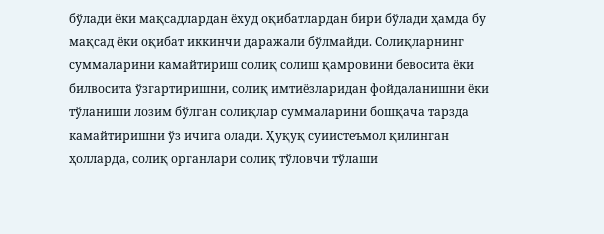бўлади ёки мақсадлардан ёхуд оқибатлардан бири бўлади ҳамда бу мақсад ёки оқибат иккинчи даражали бўлмайди. Солиқларнинг суммаларини камайтириш солиқ солиш қамровини бевосита ёки билвосита ўзгартиришни, солиқ имтиёзларидан фойдаланишни ёки тўланиши лозим бўлган солиқлар суммаларини бошқача тарзда камайтиришни ўз ичига олади. Ҳуқуқ суиистеъмол қилинган ҳолларда, солиқ органлари солиқ тўловчи тўлаши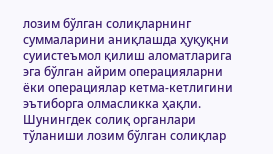лозим бўлган солиқларнинг суммаларини аниқлашда ҳуқуқни суиистеъмол қилиш аломатларига эга бўлган айрим операцияларни ёки операциялар кетма-кетлигини эътиборга олмасликка ҳақли. Шунингдек солиқ органлари тўланиши лозим бўлган солиқлар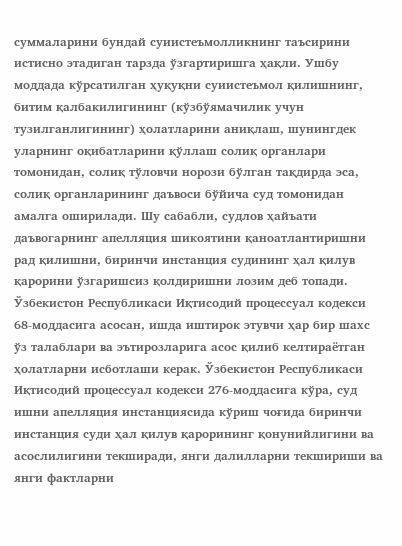суммаларини бундай суиистеъмолликнинг таъсирини истисно этадиган тарзда ўзгартиришга ҳақли. Ушбу моддада кўрсатилган ҳуқуқни суиистеъмол қилишнинг, битим қалбакилигининг (кўзбўямачилик учун тузилганлигининг) ҳолатларини аниқлаш, шунингдек уларнинг оқибатларини қўллаш солиқ органлари томонидан, солиқ тўловчи норози бўлган тақдирда эса, солиқ органларининг даъвоси бўйича суд томонидан амалга оширилади. Шу сабабли, судлов ҳайъати даъвогарнинг апелляция шикоятини қаноатлантиришни рад қилишни, биринчи инстанция судининг ҳал қилув қарорини ўзгаришсиз қолдиришни лозим деб топади. Ўзбекистон Республикаси Иқтисодий процессуал кодекси 68-моддасига асосан, ишда иштирок этувчи ҳар бир шахс ўз талаблари ва эътирозларига асос қилиб келтираётган ҳолатларни исботлаши керак. Ўзбекистон Республикаси Иқтисодий процессуал кодекси 276-моддасига кўра, суд ишни апелляция инстанциясида кўриш чоғида биринчи инстанция суди ҳал қилув қарорининг қонунийлигини ва асослилигини текширади, янги далилларни текшириши ва янги фактларни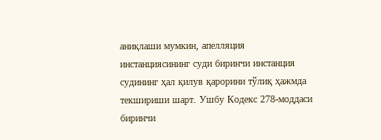аниқлаши мумкин, апелляция инстанциясининг суди биринчи инстанция судининг ҳал қилув қарорини тўлиқ ҳажмда текшириши шарт. Ушбу Кодекс 278-моддаси биринчи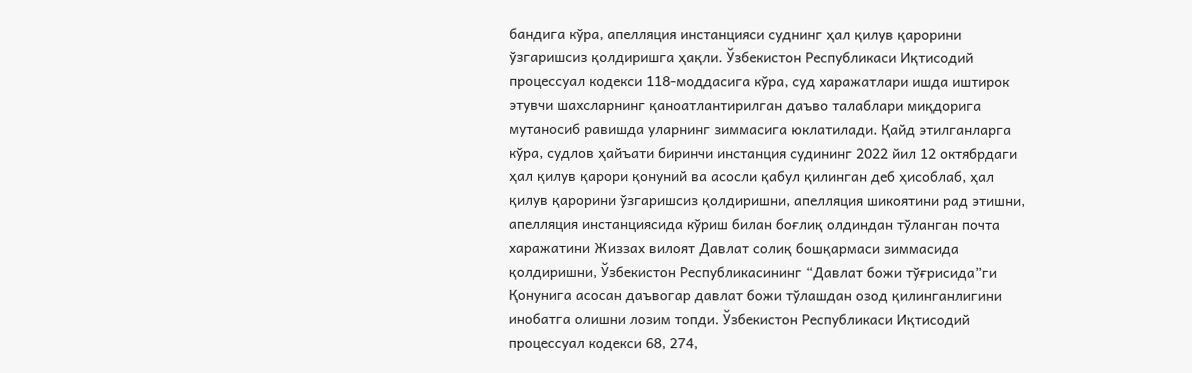бандига кўра, апелляция инстанцияси суднинг ҳал қилув қарорини ўзгаришсиз қолдиришга ҳақли. Ўзбекистон Республикаси Иқтисодий процессуал кодекси 118-моддасига кўра, суд харажатлари ишда иштирок этувчи шахсларнинг қаноатлантирилган даъво талаблари миқдорига мутаносиб равишда уларнинг зиммасига юклатилади. Қайд этилганларга кўра, судлов ҳайъати биринчи инстанция судининг 2022 йил 12 октябрдаги ҳал қилув қарори қонуний ва асосли қабул қилинган деб ҳисоблаб, ҳал қилув қарорини ўзгаришсиз қолдиришни, апелляция шикоятини рад этишни, апелляция инстанциясида кўриш билан боғлиқ олдиндан тўланган почта харажатини Жиззах вилоят Давлат солиқ бошқармаси зиммасида қолдиришни, Ўзбекистон Республикасининг “Давлат божи тўғрисида”ги Қонунига асосан даъвогар давлат божи тўлашдан озод қилинганлигини инобатга олишни лозим топди. Ўзбекистон Республикаси Иқтисодий процессуал кодекси 68, 274,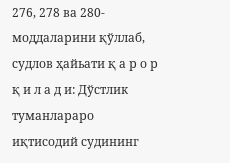276, 278 ва 280-моддаларини қўллаб, судлов ҳайьати қ а р о р қ и л а д и: Дўстлик туманлараро иқтисодий судининг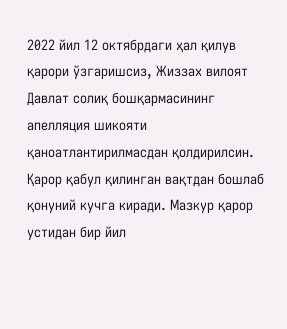2022 йил 12 октябрдаги ҳал қилув қарори ўзгаришсиз, Жиззах вилоят Давлат солиқ бошқармасининг апелляция шикояти қаноатлантирилмасдан қолдирилсин. Қарор қабул қилинган вақтдан бошлаб қонуний кучга киради. Мазкур қарор устидан бир йил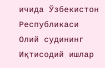ичида Ўзбекистон Республикаси Олий судининг Иқтисодий ишлар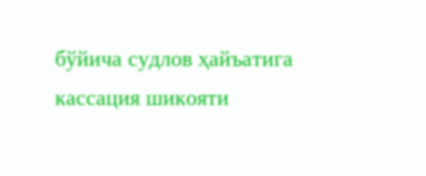бўйича судлов ҳайъатига кассация шикояти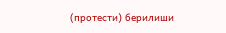(протести) берилиши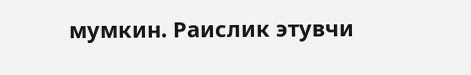мумкин. Раислик этувчи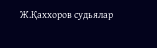Ж.Қаххоров судьялар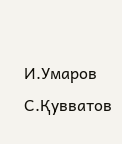И.Умаров С.Қувватов